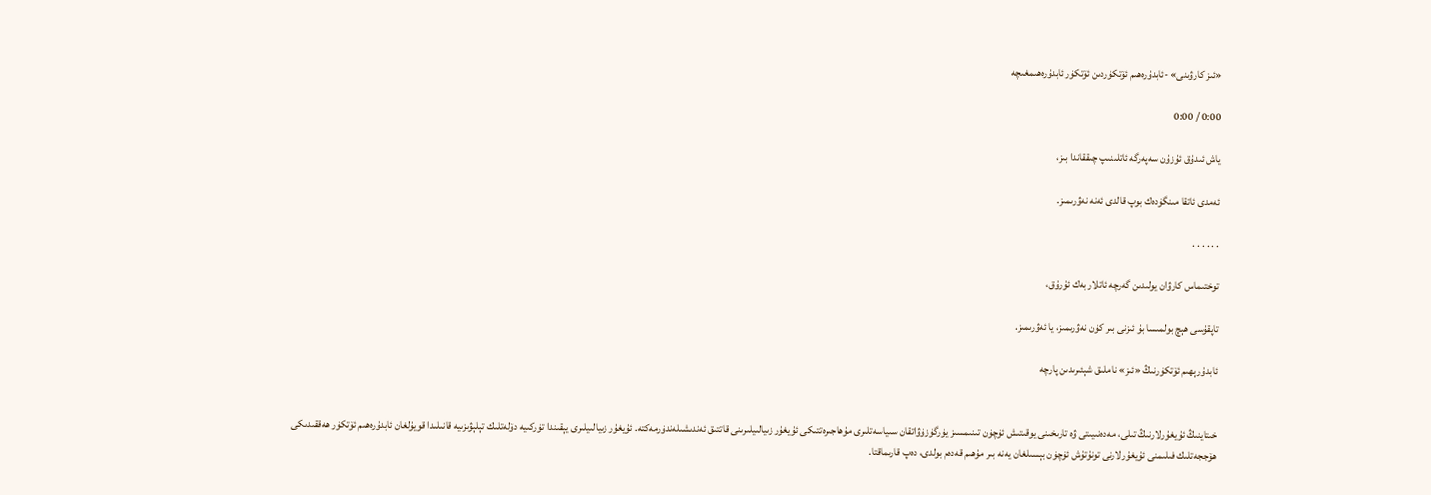«ئىز كارۋىنى» -ئابدۇرەھىم ئۆتكۈردىن ئۆتكۈر ئابدۇرەھىمغىچە

0:00 / 0:00

ياش ئىدۇق ئۇزۇن سەپەرگە ئاتلىنىپ چىققاندا بىز،

ئەمدى ئاتقا مىنگۈدەك بوپ قالدى ئەنە نەۋرىمىز.

. . . . . .

توختىماس كارۋان يولىدىن گەرچە ئاتلار بەك ئۇرۇق،

تاپقۇسى ھېچ بولمىسا بۇ ئىزنى بىر كۈن نەۋرىمىز، يا ئەۋرىمىز.

ئابدۇرېھىم ئۆتكۈرنىڭ «ئىز» ناملىق شېئىرىدىن پارچە


خىتاينىڭ ئۇيغۇرلارنىڭ تىلى، مەدەنىيىتى ۋە تارىخىنى يوقىتىش ئۈچۈن تىنىمسىز يۈرگۈزۈۋاتقان سىياسەتلىرى مۇھاجىرەتتىكى ئۇيغۇر زىيالىيلىرىنى قاتتىق ئەندىشىلەندۈرمەكتە. ئۇيغۇر زىيالىيلىرى يېقىندا تۈركىيە دۆلەتلىك تېلېۋىزىيە قانىلىدا قويۇلغان ئابدۇرەھىم ئۆتكۈر ھەققىدىكى ھۆججەتلىك فىلىمنى ئۇيغۇرلارنى تونۇتۇش ئۈچۈن بېسىلغان يەنە بىر مۇھىم قەدەم بولدى، دەپ قارىماقتا.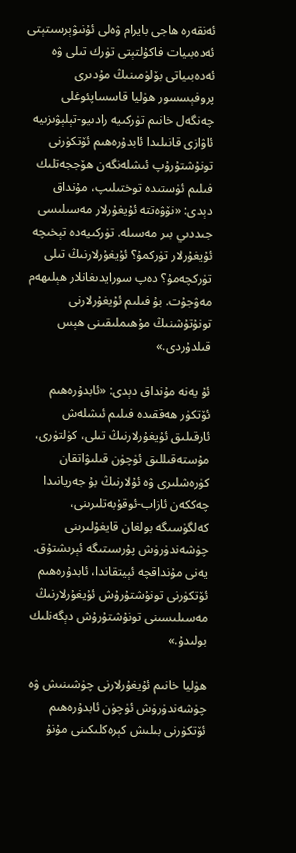ئەنقەرە ھاجى بايرام ۋەلى ئۇنىۋېرسىتېتى ئەدەبىيات فاكۇلتېتى تۈرك تىلى ۋە ئەدەبىياتى بۆلۈمىنىڭ مۇدىرى پروفېسسور ھۈليا قاسساپئوغلى چەنگەل خانىم تۈركىيە رادىيو-تېلېۋىزىيە ئاۋازى قانىلىدا ئابدۇرەھىم ئۆتكۈرنى تونۇشتۇرۇپ ئىشلەنگەن ھۆججەتلىك فىلىم ئۈستىدە توختىلىپ، مۇنداق دېدى: «نۆۋەتتە ئۇيغۇرلار مەسىلىسى جىددىي بىر مەسىلە. تۈركىيەدە تېخىچە ئۇيغۇرلار تۈركمۇ؟ ئۇيغۇرلارنىڭ تىلى تۈركچەمۇ؟ دەپ سورايدىغانلار ھېلىھەم مەۋجۇت. بۇ فىلىم ئۇيغۇرلارنى تونۇتۇشنىڭ مۇھىملىقىنى ھېس قىلدۇردى.»

ئۇ يەنە مۇنداق دېدى: «ئابدۇرەھىم ئۆتكۈر ھەققىدە فىلىم ئىشلەش ئارقىلىق ئۇيغۇرلارنىڭ تىلى، كۈلتۈرى، مۇستەقىللىق ئۈچۈن قىلىۋاتقان كۈرەشلىرى ۋە ئۇلارنىڭ بۇ جەريانىدا چەككەن ئازاب-ئوقۇبەتلىرىنى، كەلگۈسىگە بولغان قايغۇلىرىنى چۈشەندۈرۈش پۇرسىتىگە ئېرىشتۇق. يەنى مۇنداقچە ئېيتقاندا، ئابدۇرەھىم ئۆتكۈرنى تونۇشتۇرۇش ئۇيغۇرلارنىڭ مەسىلىسىنى تونۇشتۇرۇش دېگەنلىك بولىدۇ.»

ھۈليا خانىم ئۇيغۇرلارنى چۈشىنىش ۋە چۈشەندۈرۈش ئۈچۈن ئابدۇرەھىم ئۆتكۈرنى بىلىش كېرەكلىكىنى مۇنۇ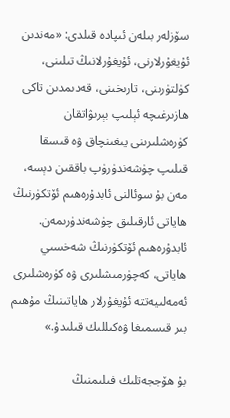سۆزلەر بىلەن ئىپادە قىلدى: «مەندىن ئۇيغۇرلارنى، ئۇيغۇرلانىڭ تىلىنى، كۈلتۈرىنى، تارىخىنى، قەدىمدىن تاكى ھازىرغىچە ئېلىپ بېرىۋاتقان كۈرەشلىرىنى يىغىنچاق ۋە قىسقا قىلىپ چۈشەندۈرۈپ باققىن دېسە، مەن بۇ سوئالنى ئابدۇرەھىم ئۆتكۈرنىڭ ھاياتى ئارقىلىق چۈشەندۈرىمەن. ئابدۇرەھىم ئۆتكۈرنىڭ شەخسىي ھاياتى، كەچۈرمىشلىرى ۋە كۈرەشلىرى ئەمەلىيەتتە ئۇيغۇرلار ھاياتىنىڭ مۇھىم بىر قىسمىغا ۋەكىللىك قىلىدۇ.»

بۇ ھۆججەتلىك فىلىمنىڭ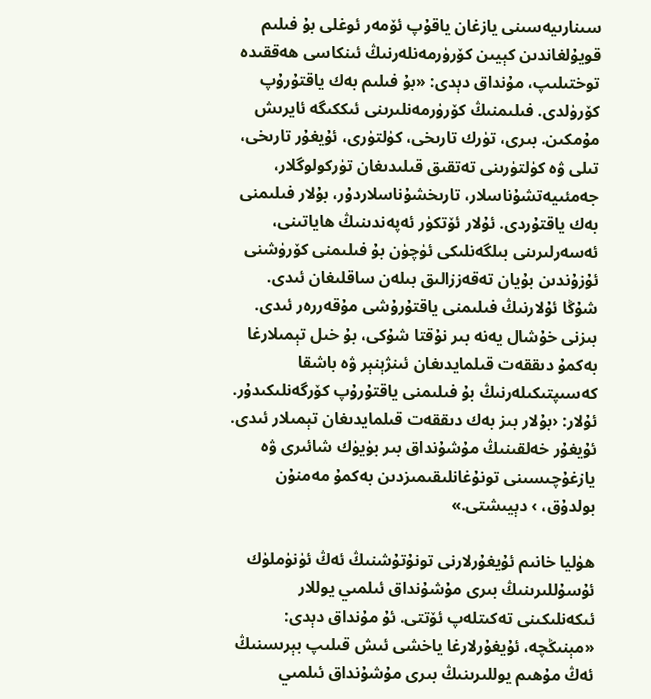سىنارىيەسىنى يازغان ياقۇپ ئۆمەر ئوغلى بۇ فىلىم قويۇلغاندىن كېيىن كۆرۈرمەنلەرنىڭ ئىنكاسى ھەققىدە توختىلىپ، مۇنداق دېدى: «بۇ فىلىم بەك ياقتۇرۇپ كۆرۈلدى. فىلىمنىڭ كۆرۈرمەنلىرىنى ئىككىگە ئايرىش مۇمكىن. بىرى، تۈرك تارىخى، كۈلتۈرى، ئۇيغۇر تارىخى، تىلى ۋە كۈلتۈرىنى تەتقىق قىلىدىغان تۈركولوگلار، جەمئىيەتشۇناسلار، تارىخشۇناسلاردۇر، بۇلار فىلىمنى بەك ياقتۇردى. ئۇلار ئۆتكۈر ئەپەندىنىڭ ھاياتىنى، ئەسەرلىرىنى بىلگەنلىكى ئۈچۈن بۇ فىلىمنى كۆرۈشنى ئۇزۇندىن بۇيان تەقەززالىق بىلەن ساقلىغان ئىدى. شۇڭا ئۇلارنىڭ فىلىمنى ياقتۇرۇشى مۇقەررەر ئىدى. بىزنى خۇشال يەنە بىر نۇقتا شۇكى، بۇ خىل تېمىلارغا بەكمۇ دىققەت قىلمايدىغان ئىنژېنېر ۋە باشقا كەسىپتىكىلەرنىڭ بۇ فىلىمنى ياقتۇرۇپ كۆرگەنلىكىدۇر. ئۇلار: ‹بۇلار بىز بەك دىققەت قىلمايدىغان تېمىلار ئىدى. ئۇيغۇر خەلقىنىڭ مۇشۇنداق بىر بۈيۈك شائىرى ۋە يازغۇچىسىنى تونۇغانلىقىمىزدىن بەكمۇ مەمنۇن بولدۇق، › دېيىشتى.»

ھۈليا خانىم ئۇيغۇرلارنى تونۇتۇشنىڭ ئەڭ ئۈنۈملۈك ئۇسۇللىرىنىڭ بىرى مۇشۇنداق ئىلمىي يوللار ئىكەنلىكىنى تەكىتلەپ ئۆتتى. ئۇ مۇنداق دېدى: «مېنىڭچە، ئۇيغۇرلارغا ياخشى ئىش قىلىپ بېرىسنىڭ ئەڭ مۇھىم يوللىرىنىڭ بىرى مۇشۇنداق ئىلمىي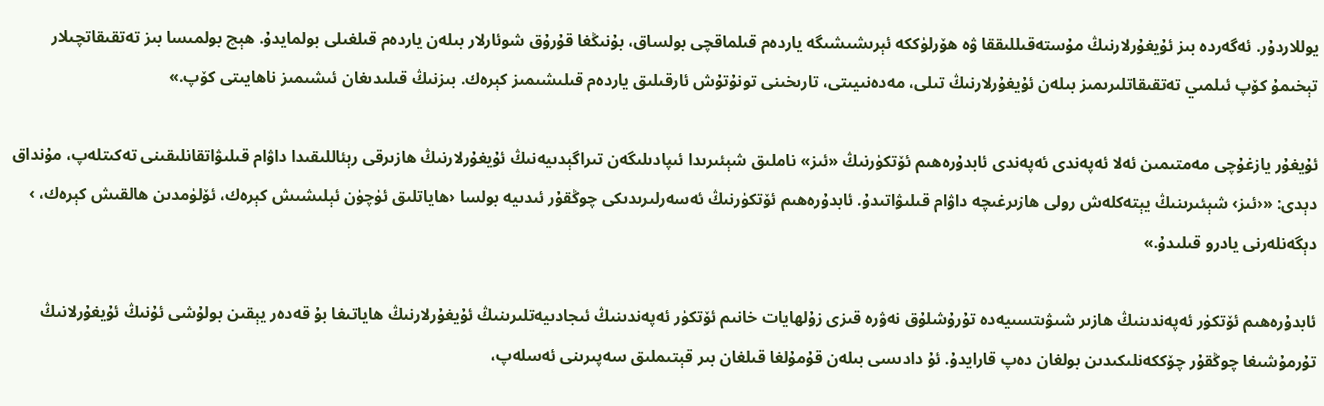يوللاردۇر. ئەگەردە بىز ئۇيغۇرلارنىڭ مۇستەقىللىققا ۋە ھۆرلۈككە ئېرىشىشىگە ياردەم قىلماقچى بولساق، بۇنىڭغا قۇرۇق شوئارلار بىلەن ياردەم قىلغىلى بولمايدۇ. ھېچ بولمىسا بىز تەتقىقاتچىلار تېخىمۇ كۆپ ئىلمىي تەتقىقاتلىرىمىز بىلەن ئۇيغۇرلارنىڭ تىلى، مەدەنىيىتى، تارىخىنى تونۇتۇش ئارقىلىق ياردەم قىلىشىمىز كېرەك. بىزنىڭ قىلىدىغان ئىشىمىز ناھايىتى كۆپ.»

ئۇيغۇر يازغۇچى مەمتىمىن ئەلا ئەپەندى ئەپەندى ئابدۇرەھىم ئۆتكۈرنىڭ «ئىز» ناملىق شېئىرىدا ئىپادىلىگەن تىراگېدىيەنىڭ ئۇيغۇرلارنىڭ ھازىرقى رېئاللىقىدا داۋام قىلىۋاتقانلىقىنى تەكىتلەپ، مۇنداق دېدى: «‹ئىز› شېئىرىنىڭ يېتەكلەش رولى ھازىرغىچە داۋام قىلىۋاتىدۇ. ئابدۇرەھىم ئۆتكۈرنىڭ ئەسەرلىرىدىكى چوڭقۇر ئىدىيە بولسا ‹ھاياتلىق ئۈچۈن ئېلىشىش كېرەك، ئۆلۈمدىن ھالقىش كېرەك، › دېگەنلەرنى يادرو قىلىدۇ.»

ئابدۇرەھىم ئۆتكۈر ئەپەندىنىڭ ھازىر شىۋىتسىيەدە تۇرۇشلۇق نەۋرە قىزى زۇلھايات خانىم ئۆتكۈر ئەپەندىنىڭ ئىجادىيەتلىرىنىڭ ئۇيغۇرلارنىڭ ھاياتىغا بۇ قەدەر يېقىن بولۇشى ئۇنىڭ ئۇيغۇرلانىڭ تۇرمۇشىغا چوڭقۇر چۆككەنلىكىدىن بولغان دەپ قارايدۇ. ئۇ دادىسى بىلەن قۇمۇلغا قىلغان بىر قېتىملىق سەپىرىنى ئەسلەپ،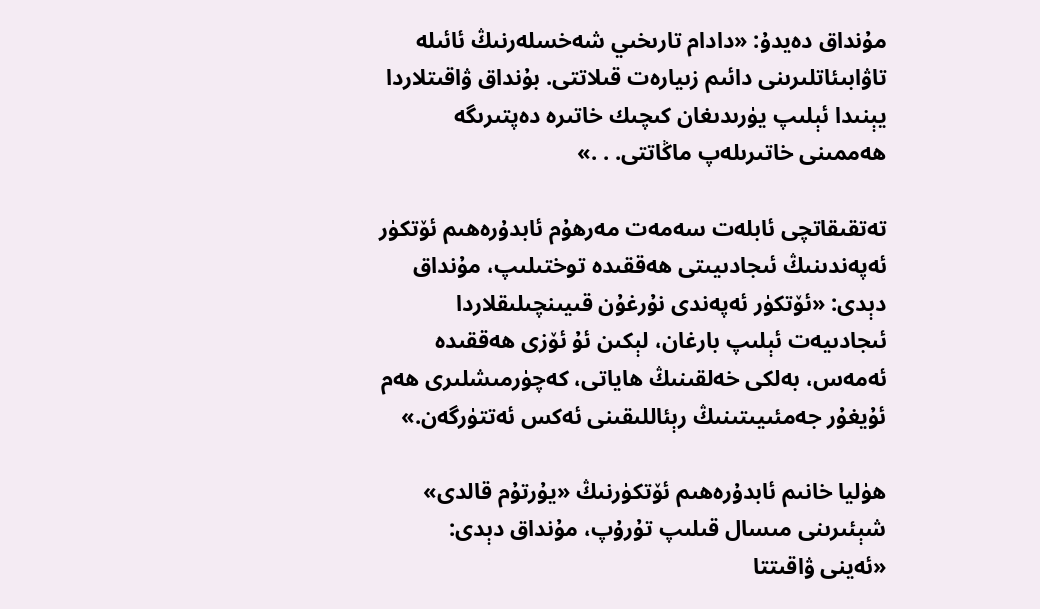مۇنداق دەيدۇ: «دادام تارىخىي شەخسلەرنىڭ ئائىلە تاۋابىئاتلىرىنى دائىم زىيارەت قىلاتتى. بۇنداق ۋاقىتلاردا يېنىدا ئېلىپ يۈرىدىغان كىچىك خاتىرە دەپتىرىگە ھەممىنى خاتىرىلەپ ماڭاتتى. . .»

تەتقىقاتچى ئابلەت سەمەت مەرھۇم ئابدۇرەھىم ئۆتكۈر ئەپەندىنىڭ ئىجادىيىتى ھەققىدە توختىلىپ، مۇنداق دېدى: «ئۆتكۈر ئەپەندى نۇرغۇن قىيىنچىلىقلاردا ئىجادىيەت ئېلىپ بارغان، لېكىن ئۇ ئۆزى ھەققىدە ئەمەس، بەلكى خەلقىنىڭ ھاياتى، كەچۈرمىشلىرى ھەم ئۇيغۇر جەمئىيىتىنىڭ رېئاللىقىنى ئەكس ئەتتۈرگەن.»

ھۈليا خانىم ئابدۇرەھىم ئۆتكۈرنىڭ «يۇرتۇم قالدى» شېئىرىنى مىسال قىلىپ تۇرۇپ، مۇنداق دېدى: «ئەينى ۋاقىتتا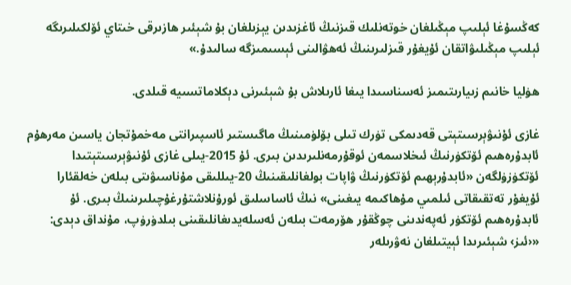كەڭسۇغا ئېلىپ مېڭىلغان خوتەنلىك قىزنىڭ ئاغزىدىن يېزىلغان بۇ شېئىر ھازىرقى خىتاي ئۆلكىلىرىگە ئېلىپ مېڭىلىۋاتقان ئۇيغۇر قىزلىرىنىڭ ئەھۋالىنى ئېسىمىزگە سالىدۇ.»

ھۈليا خانىم زىيارىتىمىز ئەسناسىدا يىغا ئارىلاش بۇ شېئىرنى دېكلاماتسىيە قىلدى.

غازى ئۇنىۋېرسىتېتى قەدىمكى تۈرك تىلى بۆلۈمىنىڭ ماگىستىر ئاسپىرانتى مەخمۇتجان ياسىن مەرھۇم ئابدۇرەھىم ئۆتكۈرنىڭ ئىخلاسمەن ئوقۇرمەنلىرىدىن بىرى. ئۇ 2015-يىلى غازى ئۇنىۋېرسىتېتىدا ئۆتكۈزۈلگەن «ئابدۇرېھىم ئۆتكۈرنىڭ ۋاپات بولغانلىقىنىڭ 20-يىللىقى مۇناسىۋىتى بىلەن خەلقئارا ئۇيغۇر تەتقىقاتى ئىلمىي مۇھاكىمە يىغىنى» نىڭ ئاساسلىق ئورۇنلاشتۇرغۇچىلىرىنىڭ بىرى. ئۇ ئابدۇرەھىم ئۆتكۈر ئەپەندىنى چوڭقۇر ھۆرمەت بىلەن ئەسلەيدىغانلىقىنى بىلدۈرۈپ، مۇنداق دېدى: «‹ئىز› شېئىرىدا ئېيتىلغان نەۋرىلەر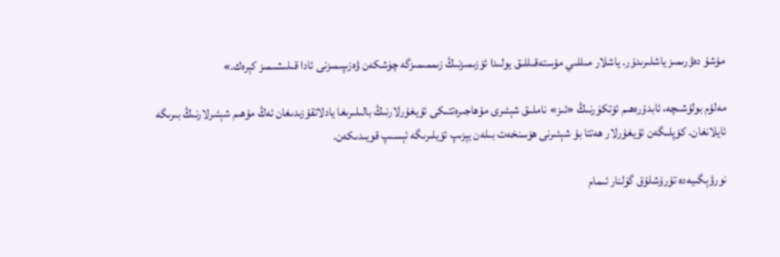مۇشۇ دەۋرىمىز ياشلىرىدۇر. ياشلار مىللىي مۇستەقىللىق يولىدا ئۆزىمىزنىڭ زىممىمىزگە چۈشكەن ۋەزىپىمىزنى ئادا قىلىشىمىز كېرەك.»

مەلۇم بولۇشىچە، ئابدۇرەھىم ئۆتكۈرنىڭ «ئىز» ناملىق شېئىرى مۇھاجىرەتتىكى ئۇيغۇرلارنىڭ بالىلىرىغا يادلاتقۇزىدىغان ئەڭ مۇھىم شېئىرلارنىڭ بىرىگە ئايلانغان. كۆپلىگەن ئۇيغۇرلار ھەتتا بۇ شېئىرنى ھۆسنخەت بىلەن يېزىپ ئۆيلىرىگە ئېسىپ قويىدىكەن.

نورۋېگىيەدە تۇرۇشلۇق گۈلنار ئىمام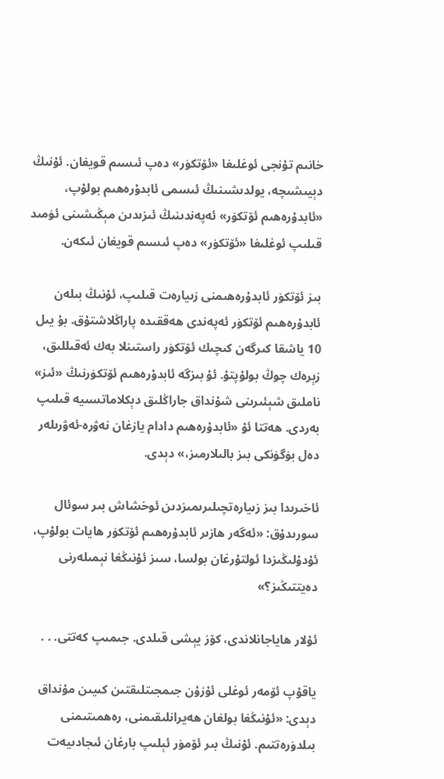خانىم تۇنجى ئوغلىغا «ئۆتكۈر» دەپ ئىسىم قويغان. ئۇنىڭ دېيىشىچە، يولدىشىنىڭ ئىسمى ئابدۇرەھىم بولۇپ، «ئابدۇرەھىم ئۆتكۈر» ئەپەندىنىڭ ئىزىدىن مېڭىشىنى ئۈمىد قىلىپ ئوغلىغا «ئۆتكۈر» دەپ ئىسىم قويغان ئىكەن.

بىز ئۆتكۈر ئابدۇرەھىمنى زىيارەت قىلىپ، ئۇنىڭ بىلەن ئابدۇرەھىم ئۆتكۈر ئەپەندى ھەققىدە پاراڭلاشتۇق. بۇ يىل 10 ياشقا كىرگەن كىچىك ئۆتكۈر راستىنلا بەك ئەقىللىق، زېرەك چوڭ بولۇپتۇ. ئۇ بىزگە ئابدۇرەھىم ئۆتكۈرنىڭ «ئىز» ناملىق شېئىرىنى شۇنداق جاراڭلىق دېكلاماتسىيە قىلىپ بەردى. ھەتتا ئۇ «ئابدۇرەھىم دادام يازغان نەۋرە-ئەۋرىلەر دەل بۈگۈنكى بىز بالىلارمىز،» دېدى.

ئاخىرىدا بىز زىيارەتچىلىرىمىزدىن ئوخشاش بىر سوئال سورىدۇق: «ئەگەر ھازىر ئابدۇرەھىم ئۆتكۈر ھايات بولۇپ، ئۇدۇلىڭىزدا ئولتۇرغان بولسا، سىز ئۇنىڭغا نېمىلەرنى دەيتتىڭىز؟»

ئۇلار ھاياجانلاندى، كۆز يېشى قىلدى. جىمىپ كەتتى. . .

ياقۇپ ئۆمەر ئوغلى ئۇزۇن جىمجىتلىقتىن كىيىن مۇنداق دېدى: «ئۇنىڭغا بولغان ھەيرانلىقىمنى، رەھمىتىمنى بىلدۈرەتتىم. ئۇنىڭ بىر ئۆمۈر ئېلىپ بارغان ئىجادىيەت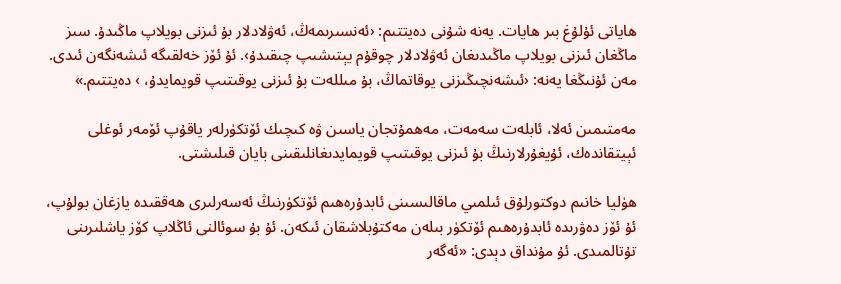ھاياتى ئۇلۇغ بىر ھايات. يەنە شۇنى دەيتتىم: ‹ئەنسىرىمەڭ، ئەۋلادلار بۇ ئىزنى بويلاپ ماڭىدۇ. سىز ماڭغان ئىزنى بويلاپ ماڭىدىغان ئەۋلادلار چوقۇم يېتىشىپ چىقىدۇ›. ئۇ ئۆز خەلقىگە ئىشەنگەن ئىدى. مەن ئۇنىڭغا يەنە: ‹ئىشەنچىڭىزنى يوقاتماڭ، بۇ مىللەت بۇ ئىزنى يوقىتىپ قويمايدۇ، › دەيتتىم.»

مەمتىمىن ئەلا، ئابلەت سەمەت، مەھمۇتجان ياسىن ۋە كىچىك ئۆتكۈرلەر ياقۇپ ئۆمەر ئوغلى ئېيتقاندەك، ئۇيغۇرلارنىڭ بۇ ئىزنى يوقىتىپ قويمايدىغانلىقىنى بايان قىلىشتى.

ھۈليا خانىم دوكتورلۇق ئىلمىي ماقالىسىنى ئابدۇرەھىم ئۆتكۈرنىڭ ئەسەرلىرى ھەققىدە يازغان بولۇپ، ئۇ ئۆز دەۋرىدە ئابدۇرەھىم ئۆتكۈر بىلەن مەكتۇبلاشقان ئىكەن. ئۇ بۇ سوئالنى ئاڭلاپ كۆز ياشلىرىنى تۇتالمىدى. ئۇ مۇنداق دېدى: «ئەگەر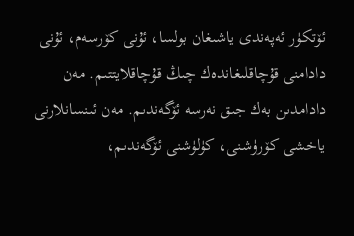ئۆتكۈر ئەپەندى ياشىغان بولسا، ئۇنى كۆرسەم، ئۇنى دادامنى قۇچاقلىغاندەك چىڭ قۇچاقلايتتىم. مەن دادامدىن بەك جىق نەرسە ئۆگەندىم. مەن ئىنسانلارنى ياخشى كۆرۈشنى، كۈلۈشنى ئۆگەندىم،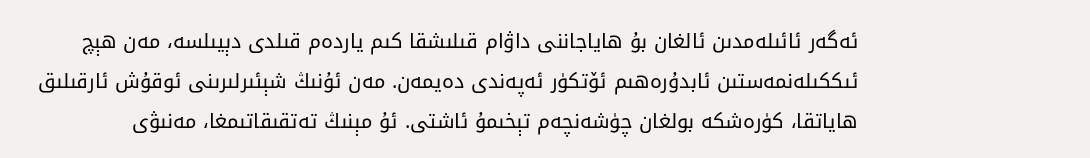ئەگەر ئائىلەمدىن ئالغان بۇ ھاياجاننى داۋام قىلىشقا كىم ياردەم قىلدى دېيىلسە، مەن ھېچ ئىككىلەنمەستىن ئابدۇرەھىم ئۆتكۈر ئەپەندى دەيمەن. مەن ئۇنىڭ شېئىرلىرىنى ئوقۇش ئارقىلىق ھاياتقا، كۈرەشكە بولغان چۈشەنچەم تېخىمۇ ئاشتى. ئۇ مېنىڭ تەتقىقاتىمغا، مەنىۋى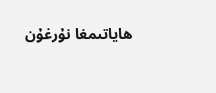ھاياتىمغا نۇرغۇن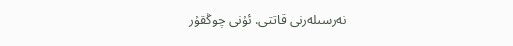نەرسىلەرنى قاتتى. ئۇنى چوڭقۇر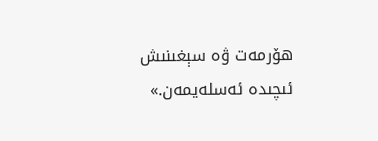ھۆرمەت ۋە سېغىنىش ئىچىدە ئەسلەيمەن.»